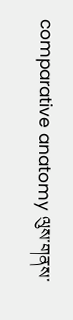comparative anatomy ལུས་གནས་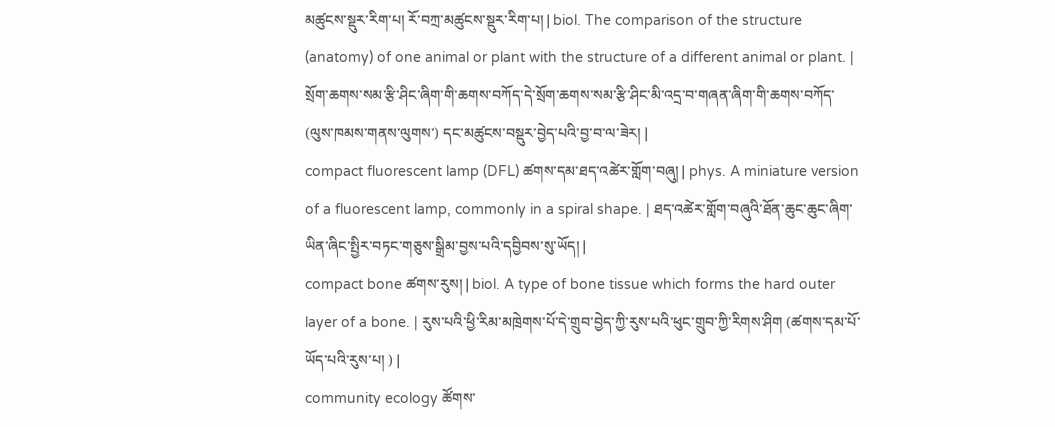མཚུངས་སྡུར་རིག་པ། རོ་བཀྲ་མཚུངས་སྡུར་རིག་པ། | biol. The comparison of the structure (anatomy) of one animal or plant with the structure of a different animal or plant. | སྲོག་ཆགས་སམ་རྩི་ཤིང་ཞིག་གི་ཆགས་བཀོད་དེ་སྲོག་ཆགས་སམ་རྩི་ཤིང་མི་འདྲ་བ་གཞན་ཞིག་གི་ཆགས་བཀོད་ (ལུས་ཁམས་གནས་ལུགས་) དང་མཚུངས་བསྡུར་བྱེད་པའི་བྱ་བ་ལ་ཟེར། |
compact fluorescent lamp (DFL) ཚགས་དམ་ཐད་འཚེར་གློག་བཞུ། | phys. A miniature version of a fluorescent lamp, commonly in a spiral shape. | ཐད་འཚེར་གློག་བཞུའི་ཐོན་ཆུང་ཆུང་ཞིག་ཡིན་ཞིང་སྤྱིར་བཏང་གཅུས་སྒྲིམ་བྱས་པའི་དབྱིབས་སུ་ཡོད། |
compact bone ཚགས་རུས། | biol. A type of bone tissue which forms the hard outer layer of a bone. | རུས་པའི་ཕྱི་རིམ་མཁྲེགས་པོ་དེ་གྲུབ་བྱེད་ཀྱི་རུས་པའི་ཕུང་གྲུབ་ཀྱི་རིགས་ཤིག (ཚགས་དམ་པོ་ཡོད་པའི་རུས་པ། ) |
community ecology ཚོགས་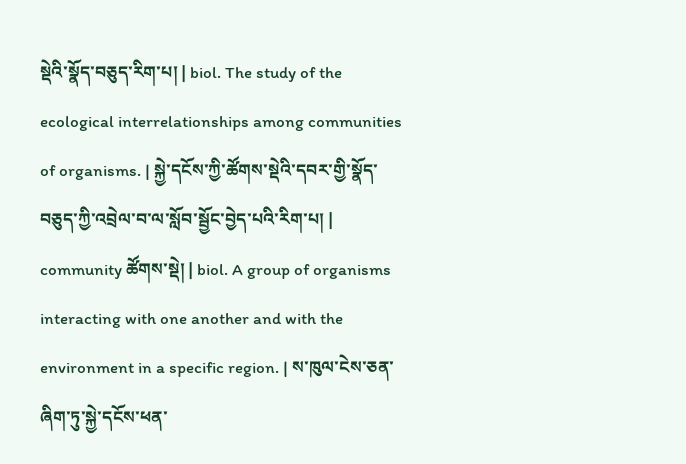སྡེའི་སྣོད་བཅུད་རིག་པ། | biol. The study of the ecological interrelationships among communities of organisms. | སྐྱེ་དངོས་ཀྱི་ཚོགས་སྡེའི་དབར་གྱི་སྣོད་བཅུད་ཀྱི་འབྲེལ་བ་ལ་སློབ་སྦྱོང་བྱེད་པའི་རིག་པ། |
community ཚོགས་སྡེ། | biol. A group of organisms interacting with one another and with the environment in a specific region. | ས་ཁུལ་ངེས་ཅན་ཞིག་ཏུ་སྐྱེ་དངོས་ཕན་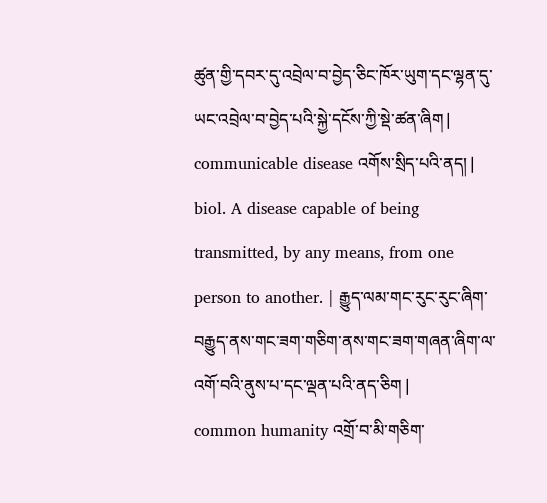ཚུན་གྱི་དབར་དུ་འབྲེལ་བ་བྱེད་ཅིང་ཁོར་ཡུག་དང་ལྷན་དུ་ཡང་འབྲེལ་བ་བྱེད་པའི་སྐྱེ་དངོས་ཀྱི་སྡེ་ཚན་ཞིག |
communicable disease འགོས་སྲིད་པའི་ནད། | biol. A disease capable of being transmitted, by any means, from one person to another. | རྒྱུད་ལམ་གང་རུང་རུང་ཞིག་བརྒྱུད་ནས་གང་ཟག་གཅིག་ནས་གང་ཟག་གཞན་ཞིག་ལ་འགོ་བའི་ནུས་པ་དང་ལྡན་པའི་ནད་ཅིག |
common humanity འགྲོ་བ་མི་གཅིག་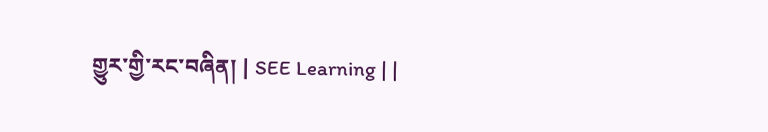གྱུར་གྱི་རང་བཞིན། | SEE Learning | |